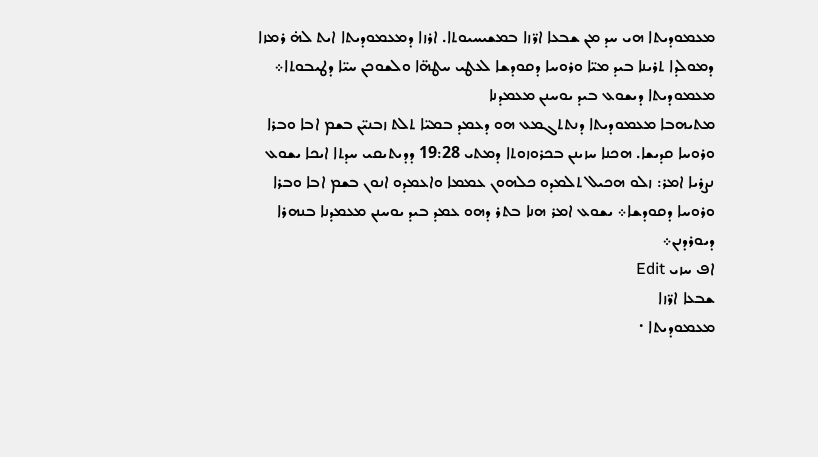ܡܥܡܘܕܝܬܐ ܗܝ ܚܕ ܡܢ ܫܒܥܐ ܐܪ̈ܙܐ ܒܡܫܝܚܝܘܬܐ. ܐܪܙܐ ܕܡܥܡܘܕܝܬܐ ܐܝܬ ܠܗ̇ ܪܡܙܐ ܕܡܘܠܕܐ ܬܪܝܢܐ ܒܝܕ ܡܝ̈ܐ ܘܪܘܚܐ ܕܩܘܕܫܐ ܠܥܛܝ ܚܛܗ̈ܐ ܘܠܫܘܟܢ ܚܝ̈ܐ ܕܛܝܒܘܬܐ܀
ܡܥܡܘܕܝܬܐ ܕܝܫܘܥ ܒܝܕ ܝܘܚܢܢ ܡܥܡܕܢܐ
ܡܬܝܗܒܐ ܡܥܡܘܕܝܬܐ ܕܢܬܬܓܡܥ ܗܘ ܕܥܡܕ ܒܡܝ̈ܐ ܬܠܬ ܙܒܢܝ̈ܢ ܒܫܡ ܐܒܐ ܘܒܪܐ ܘܪܘܚܐ ܩܕܝܫܐ. ܗܟܢܐ ܚܙܝܢܢ ܒܟܪܘܙܘܬܐ ܕܡܬܝ 19:28 ܕܕܝܬܝܩܝ ܚܕܬܐ ܐܝܟܐ ܝܫܘܥ ܢܨܪܝܐ ܐܡܪ: ܙܠܘ ܗܟܝܠ ܬܠܡܕܘ ܟܠܗܘܢ ܥܡܡܐ ܘܐܥܡܕܘ ܐܢܘܢ ܒܫܡ ܐܒܐ ܘܒܪܐ ܘܪܘܚܐ ܕܩܘܕܫܐ܀ ܝܫܘܥ ܐܡܪ ܗܢܐ ܒܬܪ ܕܗܘ ܥܡܕ ܒܝܕ ܝܘܚܢܢ ܡܥܡܕܢܐ ܒܢܗܪܐ ܕܝܘܪܕܢܢ܀
ܐܦ ܚܙܝ Edit
ܫܒܥܐ ܐܪ̈ܙܐ
ܡܥܡܘܕܝܬܐ ·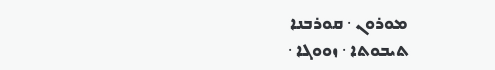ܡܘܪܘܢ · ܩܘܪܒܢܐ
ܬܝܒܘܬܐ · ܙܘܘܓܐ ·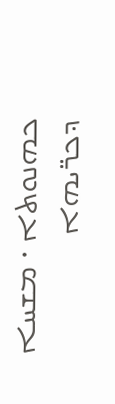ܟܗܢܘܬܐ · ܡܫܚܐ ܕܟܪ̈ܝܗܐ